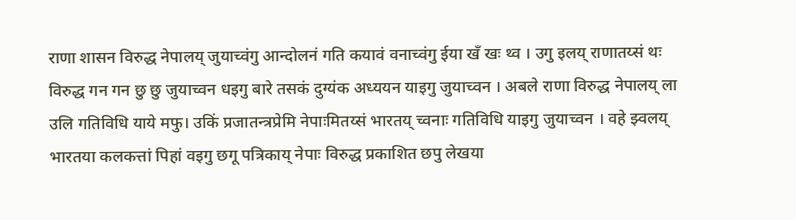राणा शासन विरुद्ध नेपालय् जुयाच्वंगु आन्दोलनं गति कयावं वनाच्वंगु ईया खँ खः थ्व । उगु इलय् राणातय्सं थः विरुद्ध गन गन छु छु जुयाच्वन धइगु बारे तसकं दुग्यंक अध्ययन याइगु जुयाच्वन । अबले राणा विरुद्ध नेपालय् ला उलि गतिविधि याये मफु। उकिं प्रजातन्त्रप्रेमि नेपाःमितय्सं भारतय् च्वनाः गतिविधि याइगु जुयाच्वन । वहे झ्वलय् भारतया कलकत्तां पिहां वइगु छगू पत्रिकाय् नेपाः विरुद्ध प्रकाशित छपु लेखया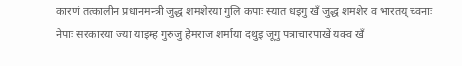कारणं तत्कालीन प्रधानमन्त्री जुद्ध शमशेरया गुलि कपाः स्यात धइगु खँ जुद्ध शमशेर व भारतय् च्वनाः नेपाः सरकारया ज्या याइम्ह गुरुजु हेमराज शर्माया दथुइ जूगु पत्राचारपाखें यक्व खँ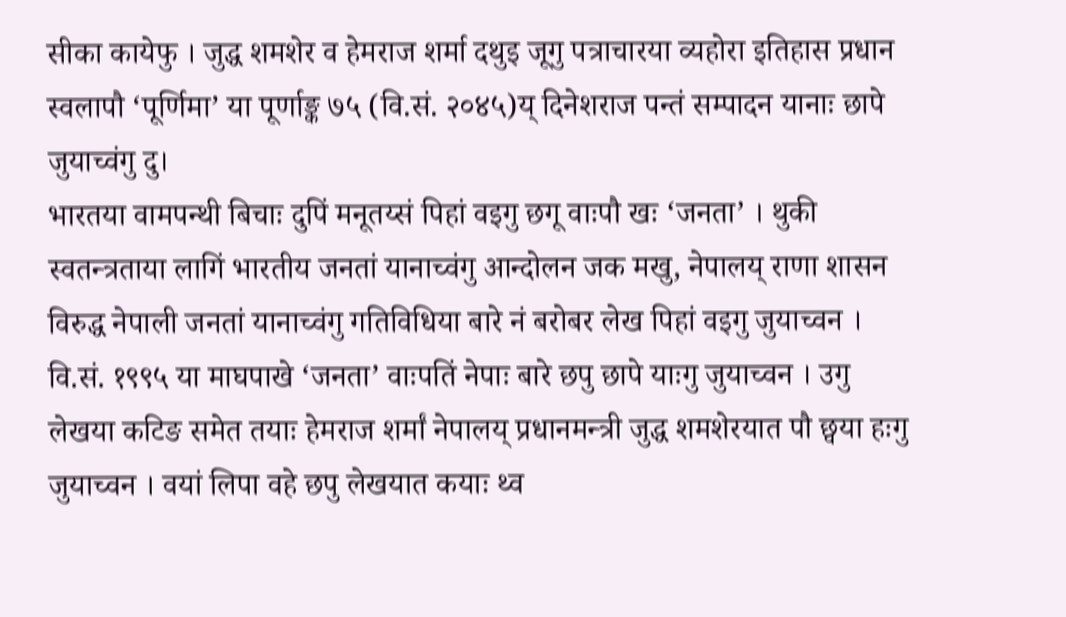सीका कायेफु । जुद्ध शमशेर व हेमराज शर्मा दथुइ जूगु पत्राचारया व्यहोरा इतिहास प्रधान स्वलापौ ‘पूर्णिमा’ या पूर्णाङ्क ७५ (वि.सं. २०४५)य् दिनेशराज पन्तं सम्पादन यानाः छापे जुयाच्वंगु दु।
भारतया वामपन्थी बिचाः दुपिं मनूतय्सं पिहां वइगु छगू वाःपौ खः ‘जनता’ । थुकी स्वतन्त्रताया लागिं भारतीय जनतां यानाच्वंगु आन्दोलन जक मखु, नेपालय् राणा शासन विरुद्ध नेपाली जनतां यानाच्वंगु गतिविधिया बारे नं बरोबर लेख पिहां वइगु जुयाच्वन । वि.सं. १९९५ या माघपाखे ‘जनता’ वाःपतिं नेपाः बारे छपु छापे याःगु जुयाच्वन । उगु लेखया कटिङ समेत तयाः हेमराज शर्मां नेपालय् प्रधानमन्त्री जुद्ध शमशेरयात पौ छ्वया हःगु जुयाच्वन । वयां लिपा वहे छपु लेखयात कयाः थ्व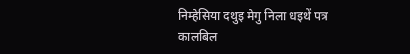निम्हेसिया दथुइ मेगु निला धइथें पत्र कालबिल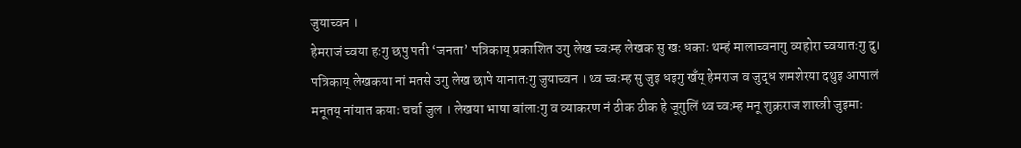जुयाच्वन ।
हेमराजं च्वया हःगु छपु पती ‘जनता’ पत्रिकाय् प्रकाशित उगु लेख च्वःम्ह लेखक सु खः धकाः थम्हं मालाच्वनागु व्यहोरा च्वयातःगु दु। पत्रिकाय् लेखकया नां मतसे उगु लेख छापे यानातःगु जुयाच्वन । थ्व च्वःम्ह सु जुइ धइगु खँय् हेमराज व जुद्ध शमशेरया दथुइ आपालं मनूतय् नांयात कयाः चर्चा जुल । लेखया भाषा बांलाःगु व व्याकरण नं ठीक ठीक हे जूगुलिं थ्व च्वःम्ह मनू शुक्रराज शास्त्री जुइमाः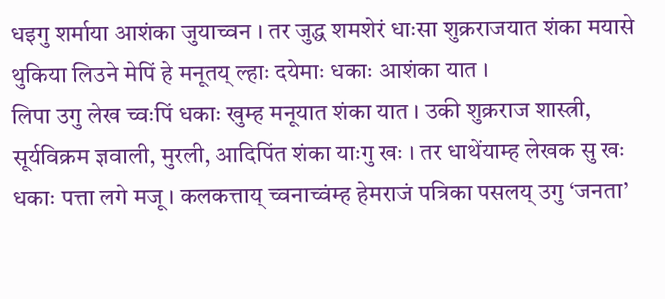धइगु शर्माया आशंका जुयाच्वन । तर जुद्ध शमशेरं धाःसा शुक्रराजयात शंका मयासे थुकिया लिउने मेपिं हे मनूतय् ल्हाः दयेमाः धकाः आशंका यात ।
लिपा उगु लेख च्वःपिं धकाः खुम्ह मनूयात शंका यात । उकी शुक्रराज शास्त्री, सूर्यविक्रम ज्ञवाली, मुरली, आदिपिंत शंका याःगु खः । तर धाथेंयाम्ह लेखक सु खः धकाः पत्ता लगे मजू । कलकत्ताय् च्वनाच्वंम्ह हेमराजं पत्रिका पसलय् उगु ‘जनता’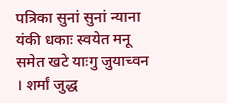पत्रिका सुनां सुनां न्याना यंकी धकाः स्वयेत मनू समेत खटे याःगु जुयाच्वन । शर्मां जुद्ध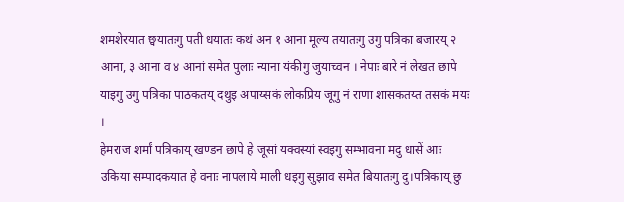शमशेरयात छ्वयातःगु पती धयातः कथं अन १ आना मूल्य तयातःगु उगु पत्रिका बजारय् २ आना, ३ आना व ४ आनां समेत पुलाः न्याना यंकीगु जुयाच्वन । नेपाः बारे नं लेखत छापे याइगु उगु पत्रिका पाठकतय् दथुइ अपाय्सकं लोकप्रिय जूगु नं राणा शासकतय्त तसकं मयः ।
हेमराज शर्मां पत्रिकाय् खण्डन छापे हे जूसां यक्वस्यां स्वइगु सम्भावना मदु धासें आः उकिया सम्पादकयात हे वनाः नापलाये माली धइगु सुझाव समेत बियातःगु दु।पत्रिकाय् छु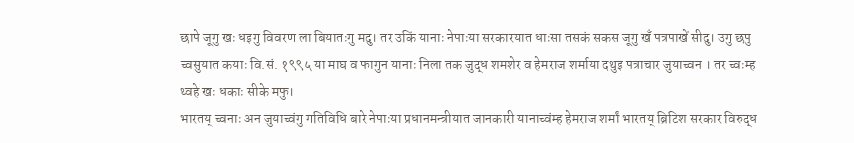छापे जूगु खः धइगु विवरण ला बियातःगु मदु। तर उकिं यानाः नेपाःया सरकारयात धाःसा तसकं सकस जूगु खँ पत्रपाखें सीदु। उगु छपु च्वसुयात कयाः वि.सं. १९९५ या माघ व फागुन यानाः निला तक जुद्ध शमशेर व हेमराज शर्माया दथुइ पत्राचार जुयाच्वन । तर च्वःम्ह थ्वहे खः धकाः सीके मफु।
भारतय् च्वनाः अन जुयाच्वंगु गतिविधि बारे नेपाःया प्रधानमन्त्रीयात जानकारी यानाच्वंम्ह हेमराज शर्मां भारतय् ब्रिटिश सरकार विरुद्ध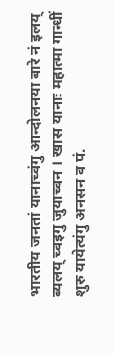भारतीय जनतां यानाच्वंगु आन्दोलनया बारे नं इलय् ब्यलय् च्वइगु जुयाच्वन । खास यानाः महात्मा गान्धीं शुरु यायेत्यंगु अनसन व पं.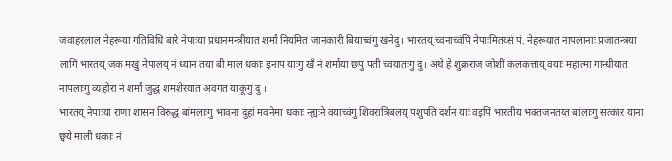जवाहरलाल नेहरूया गतिविधि बारे नेपाःया प्रधानमन्त्रीयात शर्मां नियमित जानकारी बियाच्वंगु खनेदु। भारतय् च्वनाच्वंपिं नेपाःमितय्सं पं. नेहरूयात नापलानाः प्रजातन्त्रया लागिं भारतय् जक मखु नेपालय् नं ध्यान तया बी माल धकाः इनाप याःगु खँ नं शर्माया छपु पती च्वयातःगु दु। अथे हे शुक्रराज जोशीं कलकत्ताय् वयाः महात्मा गान्धीयात नापलाःगु व्यहोरा नं शर्मां जुद्ध शमशेरयात अवगत याकूगु दु ।
भारतय् नेपाःया राणा शासन विरुद्ध बांमलाःगु भावना दुहां मवनेमा धकाः न्ह्यःने वयाच्वंगु शिवरात्रिबलय् पशुपति दर्शन याः वइपिं भारतीय भक्तजनतय्त बांलाःगु सत्कार याना छ्वये माली धकाः नं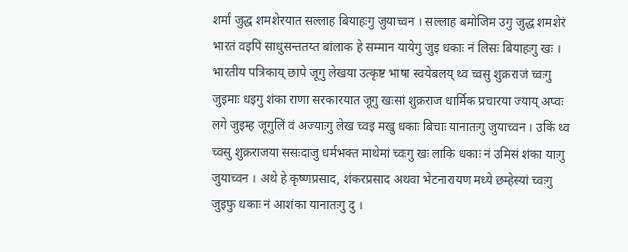शर्मां जुद्ध शमशेरयात सल्लाह बियाहःगु जुयाच्वन । सल्लाह बमोजिम उगु जुद्ध शमशेरं भारतं वइपिं साधुसन्ततय्त बांलाक हे सम्मान यायेगु जुइ धकाः नं लिसः बियाहःगु खः ।
भारतीय पत्रिकाय् छापे जूगु लेखया उत्कृष्ट भाषा स्वयेबलय् थ्व च्वसु शुक्रराजं च्वःगु जुइमाः धइगु शंका राणा सरकारयात जूगु खःसां शुक्रराज धार्मिक प्रचारया ज्याय् अप्वः लगे जुइम्ह जूगुलिं वं अज्याःगु लेख च्वइ मखु धकाः बिचाः यानातःगु जुयाच्वन । उकिं थ्व च्वसु शुक्रराजया ससःदाजु धर्मभक्त माथेमां च्वःगु खः लाकि धकाः नं उमिसं शंका याःगु जुयाच्वन । अथे हे कृष्णप्रसाद, शंकरप्रसाद अथवा भेटनारायण मध्ये छम्हेस्यां च्वःगु जुइफु धकाः नं आशंका यानातःगु दु ।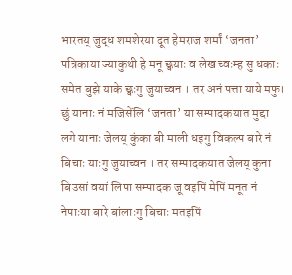भारतय् जुद्ध शमशेरया दूत हेमराज शर्मां ‘जनता’ पत्रिकाया ज्याकुथी हे मनू छ्वयाः व लेख च्वःम्ह सु धकाः समेत बुझे याके छ्वःगु जुयाच्वन । तर अनं पत्ता याये मफु। छुं यानाः नं मजिसेंलि ‘जनता’ या सम्पादकयात मुद्दा लगे यानाः जेलय् कुंका बी माली धइगु विकल्प बारे नं बिचाः याःगु जुयाच्वन । तर सम्पादकयात जेलय् कुना बिउसां वयां लिपा सम्पादक जू वइपिं मेपिं मनूत नं नेपाःया बारे बांलाःगु बिचाः मतइपिं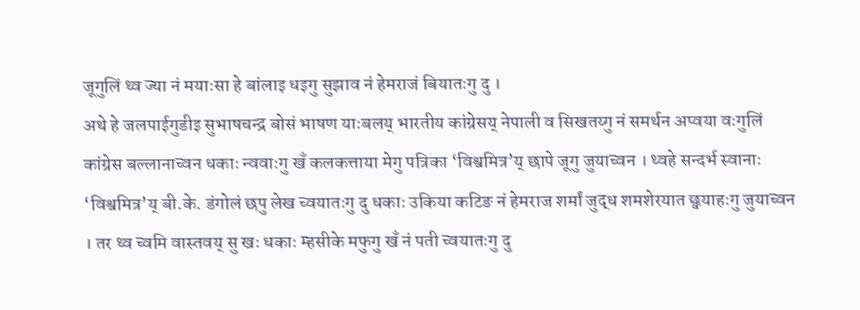जूगुलिं थ्व ज्या नं मयाःसा हे बांलाइ धइगु सुझाव नं हेमराजं बियातःगु दु ।
अथे हे जलपाईगुडीइ सुभाषचन्द्र बोसं भाषण याःबलय् भारतीय कांग्रेसय् नेपाली व सिखतय्गु नं समर्थन अप्वया वःगुलिं कांग्रेस बल्लानाच्वन धकाः न्ववाःगु खँ कलकत्ताया मेगु पत्रिका ‘विश्वमित्र’य् छापे जूगु जुयाच्वन । थ्वहे सन्दर्भ स्वानाः ‘विश्वमित्र’य् बी.के. डंगोलं छपु लेख च्वयातःगु दु धकाः उकिया कटिङ नं हेमराज शर्मां जुद्ध शमशेरयात छ्वयाहःगु जुयाच्वन । तर थ्व च्वमि वास्तवय् सु खः धकाः म्हसीके मफुगु खँ नं पती च्वयातःगु दु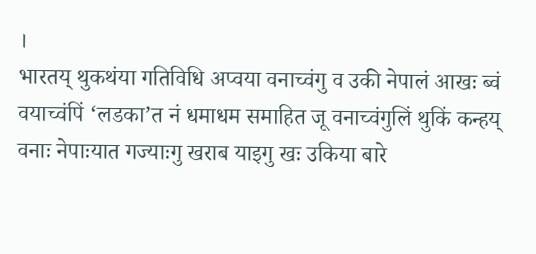।
भारतय् थुकथंया गतिविधि अप्वया वनाच्वंगु व उकी नेपालं आखः ब्वं वयाच्वंपिं ‘लडका’त नं धमाधम समाहित जू वनाच्वंगुलिं थुकिं कन्हय् वनाः नेपाःयात गज्याःगु खराब याइगु खः उकिया बारे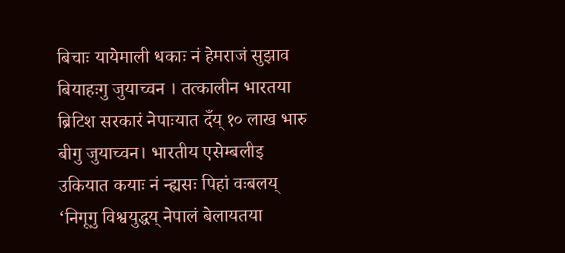बिचाः यायेमाली धकाः नं हेमराजं सुझाव बियाहःगु जुयाच्वन । तत्कालीन भारतया ब्रिटिश सरकारं नेपाःयात दँय् १० लाख भारु बीगु जुयाच्वन। भारतीय एसेम्बलीइ उकियात कयाः नं न्ह्यसः पिहां वःबलय् ‘निगूगु विश्वयुद्धय् नेपालं बेलायतया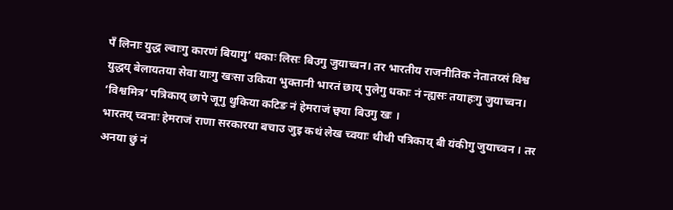पँ लिनाः युद्ध ल्वाःगु कारणं बियागु’ धकाः लिसः बिउगु जुयाच्वन। तर भारतीय राजनीतिक नेतातय्सं विश्व युद्धय् बेलायतया सेवा याःगु खःसा उकिया भुक्तानी भारतं छाय् पुलेगु धकाः नं न्ह्यसः तयाहःगु जुयाच्वन। ‘विश्वमित्र’ पत्रिकाय् छापे जूगु थुकिया कटिङ नं हेमराजं छ्वया बिउगु खः ।
भारतय् च्वनाः हेमराजं राणा सरकारया बचाउ जुइ कथं लेख च्वयाः थीथी पत्रिकाय् बी यंकीगु जुयाच्वन । तर अनया छुं नं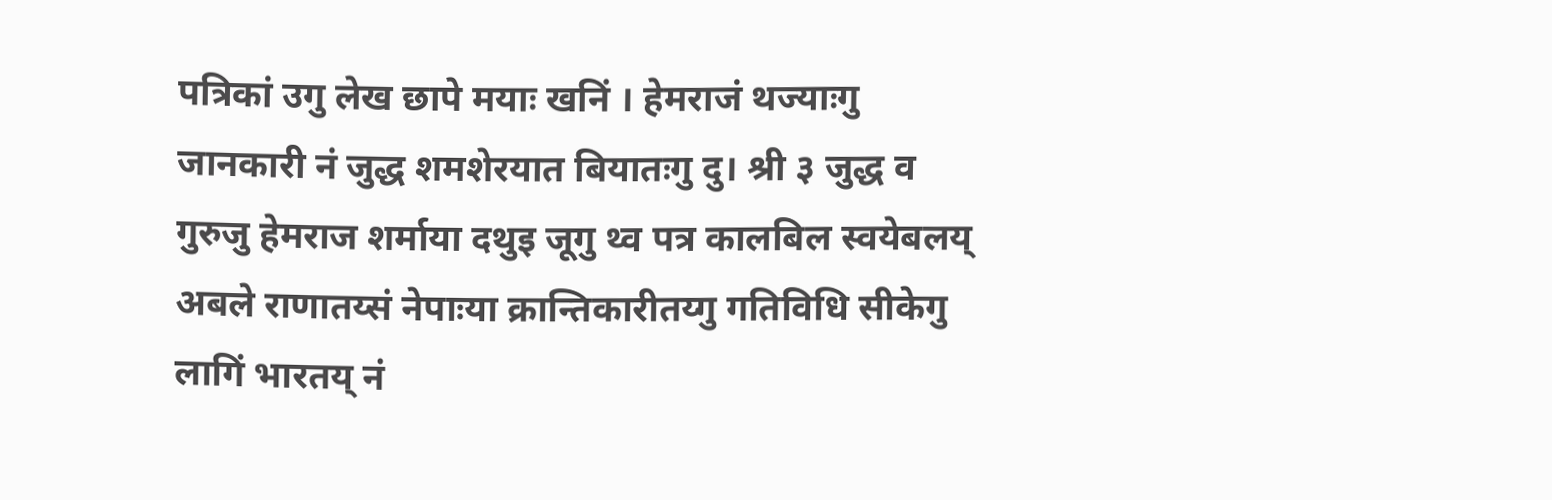पत्रिकां उगु लेख छापे मयाः खनिं । हेमराजं थज्याःगु जानकारी नं जुद्ध शमशेरयात बियातःगु दु। श्री ३ जुद्ध व गुरुजु हेमराज शर्माया दथुइ जूगु थ्व पत्र कालबिल स्वयेबलय् अबले राणातय्सं नेपाःया क्रान्तिकारीतय्गु गतिविधि सीकेगु लागिं भारतय् नं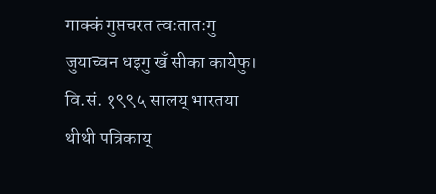गाक्कं गुप्तचरत त्वःतातःगु जुयाच्वन धइगु खँ सीका कायेफु। वि.सं. १९९५ सालय् भारतया थीथी पत्रिकाय्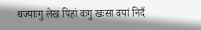थज्याःगु लेख पिहां वःगु खःसा वयां निदँ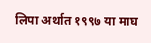लिपा अर्थात १९९७ या माघ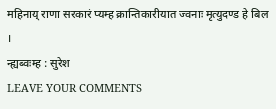महिनाय् राणा सरकारं प्यम्ह क्रान्तिकारीयात ज्वनाः मृत्युदण्ड हे बिल ।
न्ह्यब्वःम्ह : सुरेश
LEAVE YOUR COMMENTS